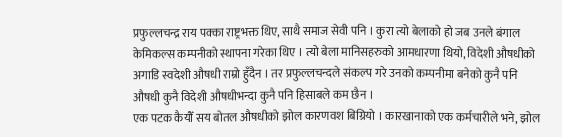प्रफुल्लचन्द्र राय पक्का राष्ट्रभक्त थिए, साथै समाज सेवी पनि । कुरा त्यो बेलाको हो जब उनले बंगाल केमिकल्स कम्पनीको स्थापना गरेका थिए । त्यो बेला मानिसहरुको आमधारणा थियो, विदेशी औषधीको अगाडि स्वदेशी औषधी राम्रो हुँदैन । तर प्रफुल्लचन्दले संकल्प गरे उनको कम्पनीमा बनेको कुनै पनि औषधी कुनै विदेशी औषधीभन्दा कुनै पनि हिसाबले कम छैन ।
एक पटक कैयौँ सय बोतल औषधीको झोल कारणवश बिग्रियो । कारखानाको एक कर्मचारीले भने, झोल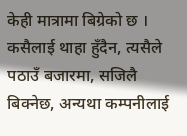केही मात्रामा बिग्रेको छ । कसैलाई थाहा हुँदैन, त्यसैले पठाउँ बजारमा, सजिलै बिक्नेछ, अन्यथा कम्पनीलाई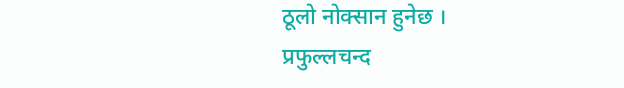ठूलो नोक्सान हुनेछ ।
प्रफुल्लचन्द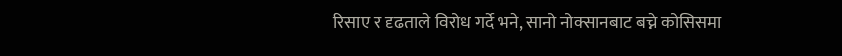रिसाए र दृढताले विरोध गर्दे भने, सानो नोक्सानबाट बच्ने कोसिसमा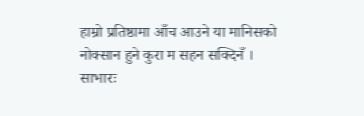हाम्रो प्रतिष्ठामा आँच आउने या मानिसको नोक्सान हुने कुरा म सहन सक्दिनँ ।
साभारः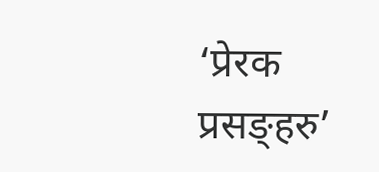‘प्रेरक प्रसङ्हरु’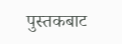पुस्तकबाट